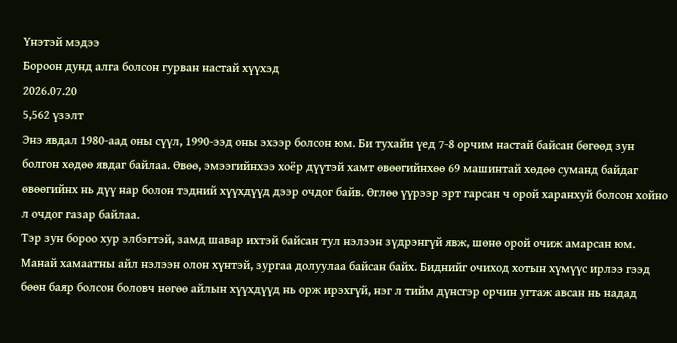Үнэтэй мэдээ
Бороон дунд алга болсон гурван настай хүүхэд
2026.07.20
5,562 үзэлт
Энэ явдал 1980-аад оны сүүл, 1990-ээд оны эхээр болсон юм. Би тухайн үед 7-8 орчим настай байсан бөгөөд зун болгон хөдөө явдаг байлаа. Өвөө, эмээгийнхээ хоёр дүүтэй хамт өвөөгийнхөө 69 машинтай хөдөө суманд байдаг өвөөгийнх нь дүү нар болон тэдний хүүхдүүд дээр очдог байв. Өглөө үүрээр эрт гарсан ч орой харанхуй болсон хойно л очдог газар байлаа.
Тэр зун бороо хур элбэгтэй, замд шавар ихтэй байсан тул нэлээн зүдрэнгүй явж, шөнө орой очиж амарсан юм. Манай хамаатны айл нэлээн олон хүнтэй, зургаа долуулаа байсан байх. Биднийг очиход хотын хүмүүс ирлээ гээд бөөн баяр болсон боловч нөгөө айлын хүүхдүүд нь орж ирэхгүй, нэг л тийм дүнсгэр орчин угтаж авсан нь надад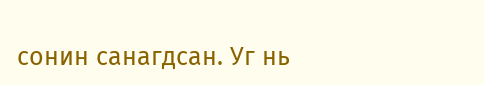сонин санагдсан. Уг нь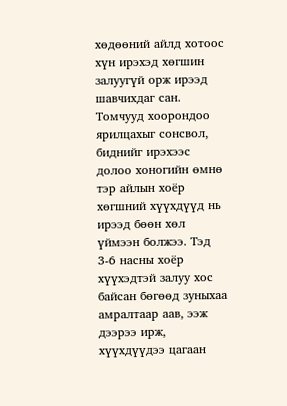хөдөөний айлд хотоос хүн ирэхэд хөгшин залуугүй орж ирээд шавчихдаг сан.
Томчууд хоорондоо ярилцахыг сонсвол, биднийг ирэхээс долоо хоногийн өмнө тэр айлын хоёр хөгшний хүүхдүүд нь ирээд бөөн хөл үймээн болжээ. Тэд 3-6 насны хоёр хүүхэдтэй залуу хос байсан бөгөөд зуныхаа амралтаар аав, ээж дээрээ ирж, хүүхдүүдээ цагаан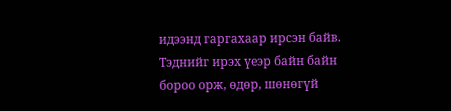идээнд гаргахаар ирсэн байв.
Тэднийг ирэх үеэр байн байн бороо орж, өдөр, шөнөгүй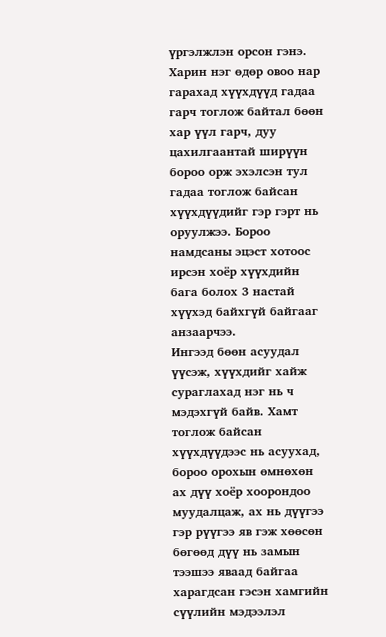үргэлжлэн орсон гэнэ. Харин нэг өдөр овоо нар гарахад хүүхдүүд гадаа гарч тоглож байтал бөөн хар үүл гарч, дуу цахилгаантай ширүүн бороо орж эхэлсэн тул гадаа тоглож байсан хүүхдүүдийг гэр гэрт нь оруулжээ. Бороо намдсаны эцэст хотоос ирсэн хоёр хүүхдийн бага болох 3 настай хүүхэд байхгүй байгааг анзаарчээ.
Ингээд бөөн асуудал үүсэж, хүүхдийг хайж сураглахад нэг нь ч мэдэхгүй байв. Хамт тоглож байсан хүүхдүүдээс нь асуухад, бороо орохын өмнөхөн ах дүү хоёр хоорондоо муудалцаж, ах нь дүүгээ гэр рүүгээ яв гэж хөөсөн бөгөөд дүү нь замын тээшээ яваад байгаа харагдсан гэсэн хамгийн сүүлийн мэдээлэл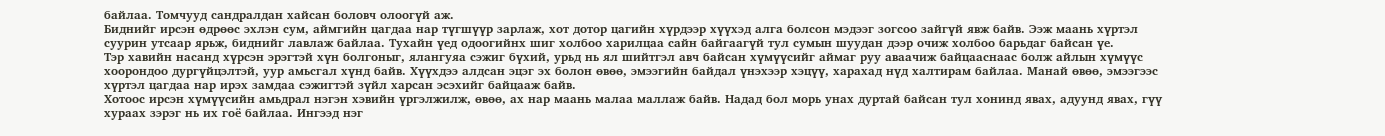байлаа. Томчууд сандралдан хайсан боловч олоогүй аж.
Биднийг ирсэн өдрөөс эхлэн сум, аймгийн цагдаа нар түгшүүр зарлаж, хот дотор цагийн хүрдээр хүүхэд алга болсон мэдээг зогсоо зайгүй явж байв. Ээж маань хүртэл суурин утсаар ярьж, биднийг лавлаж байлаа. Тухайн үед одоогийнх шиг холбоо харилцаа сайн байгаагүй тул сумын шуудан дээр очиж холбоо барьдаг байсан үе.
Тэр хавийн насанд хүрсэн эрэгтэй хүн болгоныг, ялангуяа сэжиг бүхий, урьд нь ял шийтгэл авч байсан хүмүүсийг аймаг руу аваачиж байцааснаас болж айлын хүмүүс хоорондоо дургүйцэлтэй, уур амьсгал хүнд байв. Хүүхдээ алдсан эцэг эх болон өвөө, эмээгийн байдал үнэхээр хэцүү, харахад нүд халтирам байлаа. Манай өвөө, эмээгээс хүртэл цагдаа нар ирэх замдаа сэжигтэй зүйл харсан эсэхийг байцааж байв.
Хотоос ирсэн хүмүүсийн амьдрал нэгэн хэвийн үргэлжилж, өвөө, ах нар маань малаа маллаж байв. Надад бол морь унах дуртай байсан тул хонинд явах, адуунд явах, гүү хураах зэрэг нь их гоё байлаа. Ингээд нэг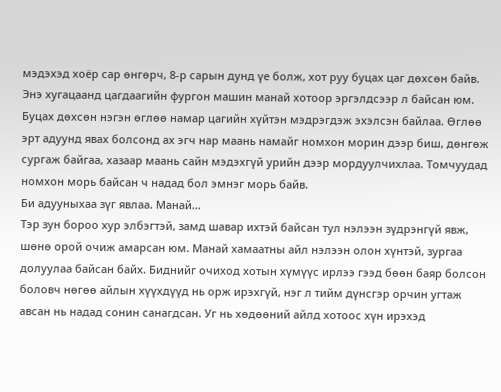мэдэхэд хоёр сар өнгөрч, 8-р сарын дунд үе болж, хот руу буцах цаг дөхсөн байв. Энэ хугацаанд цагдаагийн фургон машин манай хотоор эргэлдсээр л байсан юм.
Буцах дөхсөн нэгэн өглөө намар цагийн хүйтэн мэдрэгдэж эхэлсэн байлаа. Өглөө эрт адуунд явах болсонд ах эгч нар маань намайг номхон морин дээр биш, дөнгөж сургаж байгаа, хазаар маань сайн мэдэхгүй урийн дээр мордуулчихлаа. Томчуудад номхон морь байсан ч надад бол эмнэг морь байв.
Би адууныхаа зүг явлаа. Манай…
Тэр зун бороо хур элбэгтэй, замд шавар ихтэй байсан тул нэлээн зүдрэнгүй явж, шөнө орой очиж амарсан юм. Манай хамаатны айл нэлээн олон хүнтэй, зургаа долуулаа байсан байх. Биднийг очиход хотын хүмүүс ирлээ гээд бөөн баяр болсон боловч нөгөө айлын хүүхдүүд нь орж ирэхгүй, нэг л тийм дүнсгэр орчин угтаж авсан нь надад сонин санагдсан. Уг нь хөдөөний айлд хотоос хүн ирэхэд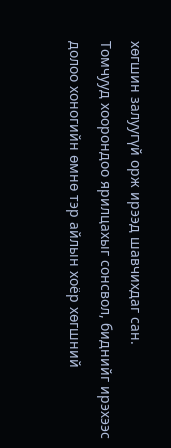хөгшин залуугүй орж ирээд шавчихдаг сан.
Томчууд хоорондоо ярилцахыг сонсвол, биднийг ирэхээс долоо хоногийн өмнө тэр айлын хоёр хөгшний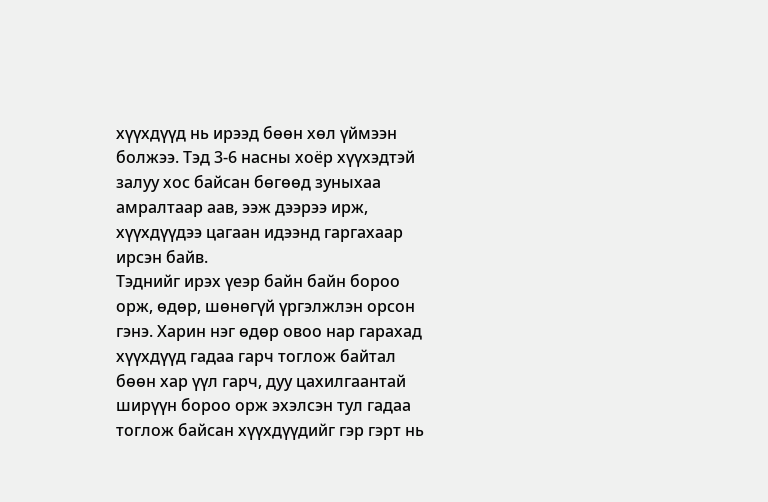хүүхдүүд нь ирээд бөөн хөл үймээн болжээ. Тэд 3-6 насны хоёр хүүхэдтэй залуу хос байсан бөгөөд зуныхаа амралтаар аав, ээж дээрээ ирж, хүүхдүүдээ цагаан идээнд гаргахаар ирсэн байв.
Тэднийг ирэх үеэр байн байн бороо орж, өдөр, шөнөгүй үргэлжлэн орсон гэнэ. Харин нэг өдөр овоо нар гарахад хүүхдүүд гадаа гарч тоглож байтал бөөн хар үүл гарч, дуу цахилгаантай ширүүн бороо орж эхэлсэн тул гадаа тоглож байсан хүүхдүүдийг гэр гэрт нь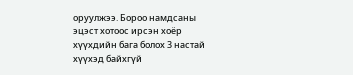оруулжээ. Бороо намдсаны эцэст хотоос ирсэн хоёр хүүхдийн бага болох 3 настай хүүхэд байхгүй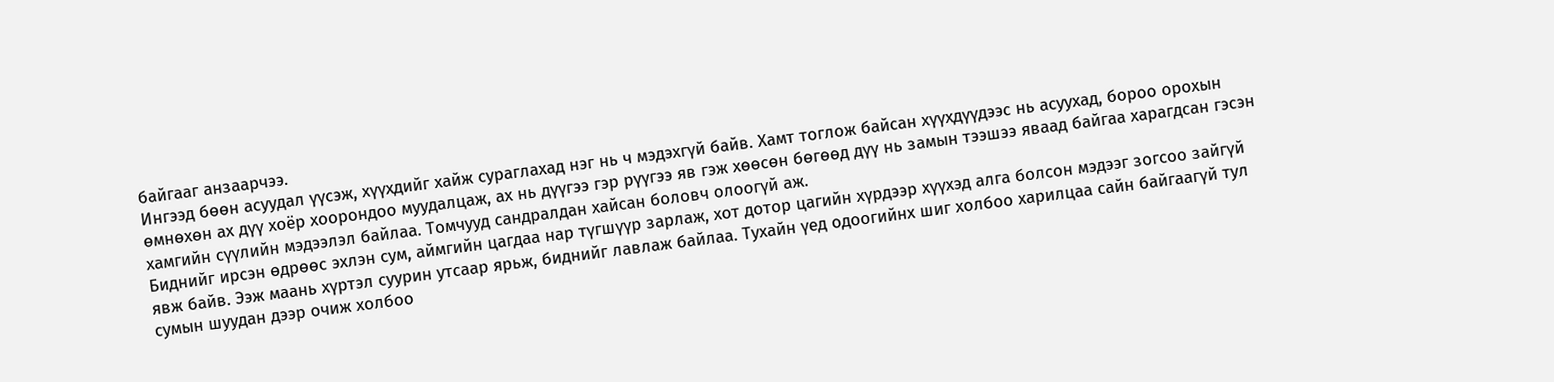байгааг анзаарчээ.
Ингээд бөөн асуудал үүсэж, хүүхдийг хайж сураглахад нэг нь ч мэдэхгүй байв. Хамт тоглож байсан хүүхдүүдээс нь асуухад, бороо орохын өмнөхөн ах дүү хоёр хоорондоо муудалцаж, ах нь дүүгээ гэр рүүгээ яв гэж хөөсөн бөгөөд дүү нь замын тээшээ яваад байгаа харагдсан гэсэн хамгийн сүүлийн мэдээлэл байлаа. Томчууд сандралдан хайсан боловч олоогүй аж.
Биднийг ирсэн өдрөөс эхлэн сум, аймгийн цагдаа нар түгшүүр зарлаж, хот дотор цагийн хүрдээр хүүхэд алга болсон мэдээг зогсоо зайгүй явж байв. Ээж маань хүртэл суурин утсаар ярьж, биднийг лавлаж байлаа. Тухайн үед одоогийнх шиг холбоо харилцаа сайн байгаагүй тул сумын шуудан дээр очиж холбоо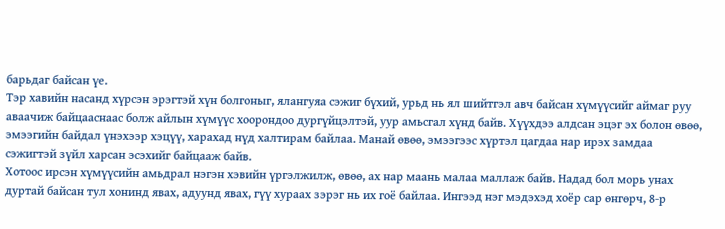барьдаг байсан үе.
Тэр хавийн насанд хүрсэн эрэгтэй хүн болгоныг, ялангуяа сэжиг бүхий, урьд нь ял шийтгэл авч байсан хүмүүсийг аймаг руу аваачиж байцааснаас болж айлын хүмүүс хоорондоо дургүйцэлтэй, уур амьсгал хүнд байв. Хүүхдээ алдсан эцэг эх болон өвөө, эмээгийн байдал үнэхээр хэцүү, харахад нүд халтирам байлаа. Манай өвөө, эмээгээс хүртэл цагдаа нар ирэх замдаа сэжигтэй зүйл харсан эсэхийг байцааж байв.
Хотоос ирсэн хүмүүсийн амьдрал нэгэн хэвийн үргэлжилж, өвөө, ах нар маань малаа маллаж байв. Надад бол морь унах дуртай байсан тул хонинд явах, адуунд явах, гүү хураах зэрэг нь их гоё байлаа. Ингээд нэг мэдэхэд хоёр сар өнгөрч, 8-р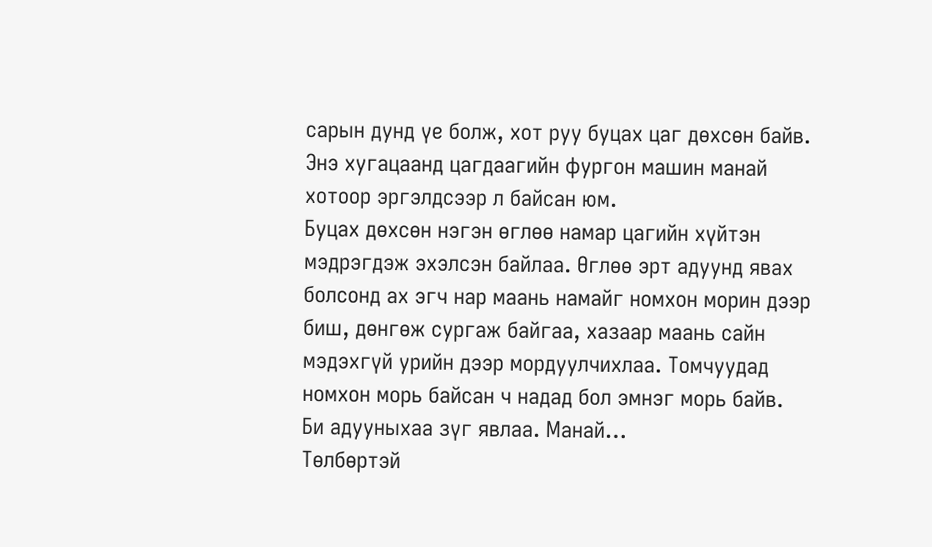сарын дунд үе болж, хот руу буцах цаг дөхсөн байв. Энэ хугацаанд цагдаагийн фургон машин манай хотоор эргэлдсээр л байсан юм.
Буцах дөхсөн нэгэн өглөө намар цагийн хүйтэн мэдрэгдэж эхэлсэн байлаа. Өглөө эрт адуунд явах болсонд ах эгч нар маань намайг номхон морин дээр биш, дөнгөж сургаж байгаа, хазаар маань сайн мэдэхгүй урийн дээр мордуулчихлаа. Томчуудад номхон морь байсан ч надад бол эмнэг морь байв.
Би адууныхаа зүг явлаа. Манай…
Төлбөртэй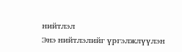нийтлэл
Энэ нийтлэлийг үргэлжлүүлэн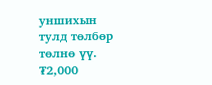уншихын тулд төлбөр төлнө үү.
₮2,000